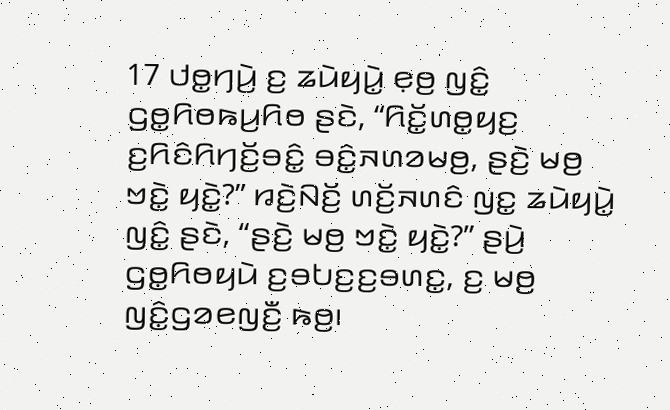17 ꤓꤥ꤭ꤚꤣꤧ꤬ ꤢ꤬ ꤘꤣꤧꤟꤣꤧ꤭ ꤕ꤫ꤥ꤬ ꤜꤢꤨ꤭ ꤞꤥ꤭ꤖꤥꤒꤣ꤬ꤖꤥ ꤔꤢꤧ, “ꤖꤢꤩ꤭ꤛꤥ꤭ꤟꤢ꤬ ꤢ꤬ꤖꤢꤨꤖꤚꤢꤩ꤬ꤋꤢꤨ꤭ ꤋꤢꤨ꤭ꤏꤛꤤꤗꤥ꤬, ꤔꤢꤧ꤬ ꤗꤥ꤬ ꤠꤢꤧ꤭ ꤟꤢꤧ꤭?” ꤙꤢꤧ꤬ꤡꤢꤩ꤬ ꤛꤢꤩ꤬ꤏꤛꤢꤨ ꤜꤢ꤭ ꤘꤣꤧꤟꤣꤧ꤭ ꤜꤢꤨ꤭ ꤔꤢꤧ, “ꤔꤢꤧ꤬ ꤗꤥ꤬ ꤠꤢꤧ꤭ ꤟꤢꤧ꤭?” ꤔꤣꤧ꤬ ꤞꤥ꤭ꤖꤥꤟꤣꤧ ꤢ꤬ꤋꤝꤢ꤬ꤢ꤬ꤋꤛꤢ꤭, ꤢ꤬ ꤗꤥ꤬ ꤜꤢꤨ꤭ꤞꤤꤕꤜꤢꤪ꤬ ꤒꤥ꤬꤯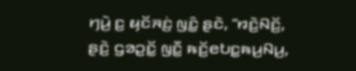ꤚꤣꤧ꤬ ꤢ꤬ ꤟꤢꤩꤏꤢꤦ꤬ ꤜꤢꤨ꤭ ꤔꤢꤧ, “ꤙꤢꤧ꤬ꤡꤢꤩ꤬, ꤔꤢꤧ꤬ ꤞꤤꤑꤢꤩ꤭ ꤜꤢꤪ꤭ ꤒꤢꤩ꤬ꤕꤝꤢ꤭ꤒꤣ꤬ꤡꤣ꤬,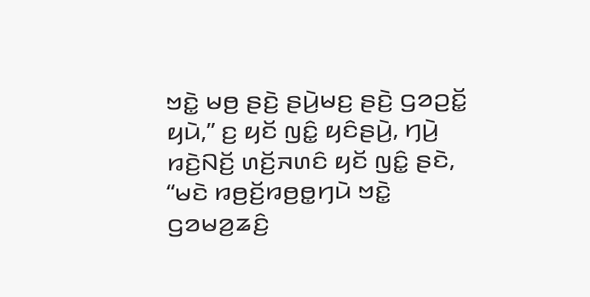ꤠꤢꤧ꤭ ꤗꤥ꤬ ꤔꤢꤧ꤬ ꤔꤣꤧ꤬ꤗꤢ꤬ ꤔꤢꤧ꤬ ꤞꤤꤑꤢꤩ꤭ ꤟꤣꤧ,” ꤢ꤬ ꤟꤢꤩ ꤜꤢꤨ꤭ ꤟꤢꤨꤔꤣꤧ꤬, ꤚꤣꤧ꤬ ꤙꤢꤧ꤬ꤡꤢꤩ꤬ ꤛꤢꤩ꤬ꤏꤛꤢꤨ ꤟꤢꤩ ꤜꤢꤨ꤭ ꤔꤢꤧ, “ꤗꤢꤧ ꤙꤥ꤬ꤢꤩ꤬ꤙꤥ꤬ꤥ꤭ꤚꤣꤧ ꤠꤢꤧ꤭ ꤞꤤꤗꤤ꤬ꤘꤢꤨ꤬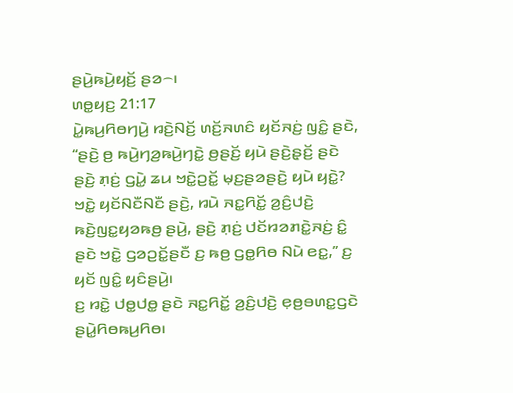ꤔꤣꤧ꤬ꤒꤣꤧ꤬ꤟꤢꤩ꤬ ꤔꤤ꤮꤯
ꤛꤥ꤭ꤟꤢ꤬ 21:17
ꤣꤧ꤭ꤒꤣ꤬ꤖꤥꤚꤣꤧ꤬ ꤙꤢꤧ꤬ꤡꤢꤩ꤬ ꤛꤢꤩ꤬ꤏꤛꤢꤨ ꤟꤢꤩꤏꤢꤦ꤬ ꤜꤢꤨ꤭ ꤔꤢꤧ, “ꤔꤢꤧ꤬ ꤥ꤬ ꤒꤣꤧ꤬ꤚꤤ꤬ꤒꤣꤧ꤬ꤚꤢꤧ꤭ ꤥ꤬ꤔꤢꤩ꤬ ꤟꤣꤧ ꤔꤢꤧ꤬ꤔ꤫ꤢꤩ꤬ ꤔꤢꤧ ꤔꤢꤧ꤬ ꤊ꤫ꤢꤦ꤬ ꤞꤣꤧ꤭ ꤘꤣ ꤠꤢꤧ꤭ꤑꤢꤩ꤭ ꤗ꤫ꤢ꤬ꤔꤤꤔꤢꤧ꤬ ꤟꤣꤧ ꤟꤢꤧ꤭? ꤠꤢꤧ꤭ ꤟꤢꤩꤡꤢꤪꤡꤢꤪ ꤔꤢꤧ꤬, ꤙꤣꤧ ꤏꤢ꤭ꤖꤢꤩ꤭ ꤤ꤬ꤢꤨ꤬ꤓꤢꤧ꤬ ꤒꤢꤧ꤬ꤜꤢ꤭ꤟꤤꤒꤥ꤬ ꤔꤣꤧ꤬, ꤔꤢꤧ꤬ ꤊ꤫ꤢꤦ꤬ ꤓꤢꤩꤙꤤꤊꤢꤧ꤭ꤏꤢꤦ꤬ ꤢꤨ꤭ ꤔꤢꤧ ꤠꤢꤧ꤭ ꤞꤤꤑꤢꤩ꤭ꤔꤢꤪ ꤢ꤬ ꤒꤥ꤬ ꤞꤥ꤭ꤖꤥ ꤡꤣꤧ ꤕꤢ꤭,” ꤢ꤬ ꤟꤢꤩ ꤜꤢꤨ꤭ ꤟꤢꤨꤔꤣꤧ꤬꤯
ꤢ꤬ ꤙꤢꤧ꤭ ꤓꤥ꤭ꤓꤥ꤭ ꤔꤢꤧ ꤏꤢ꤭ꤖꤢꤩ꤭ ꤤ꤬ꤢꤨ꤬ꤓꤢꤧ꤬ ꤕ꤫ꤥ꤬ꤋꤛꤢ꤭ꤞꤢꤧ ꤔꤣꤧ꤭ꤖꤥꤒꤣ꤬ꤖꤥ꤯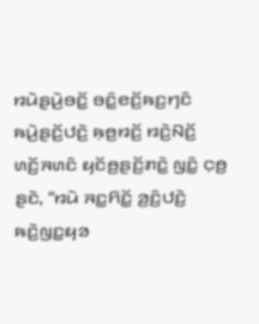ꤙꤣꤧꤔꤣꤧ꤬ꤋꤢꤩ꤭ ꤋꤢꤨ꤭ꤕꤢꤩ꤬ꤒꤢ꤬ꤚꤢꤨ ꤒꤣꤧ꤬ꤔꤢꤩ꤬ꤓꤢꤧ꤬ ꤒ꤫ꤥ꤬ꤙꤢꤩ꤬ ꤙꤢꤧ꤬ꤡꤢꤩ꤬ ꤛꤢꤩ꤬ꤏꤛꤢꤨ ꤟꤢꤩꤥ꤬ꤔꤢꤩ꤬ꤊꤢꤧ꤭ ꤜꤢꤨ꤭ ꤍ꤫ꤥ꤬ ꤔꤢꤧ, “ꤙꤣꤧ ꤏꤢ꤭ꤖꤢꤩ꤭ ꤤ꤬ꤢꤨ꤬ꤓꤢꤧ꤬ ꤒꤢꤧ꤬ꤜꤢ꤭ꤟꤤ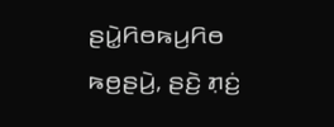ꤔꤣꤧ꤭ꤖꤥꤒꤣ꤬ꤖꤥ ꤒꤥ꤬ꤔꤣꤧ꤬, ꤔꤢꤧ꤬ ꤊ꤫ꤢꤦ꤬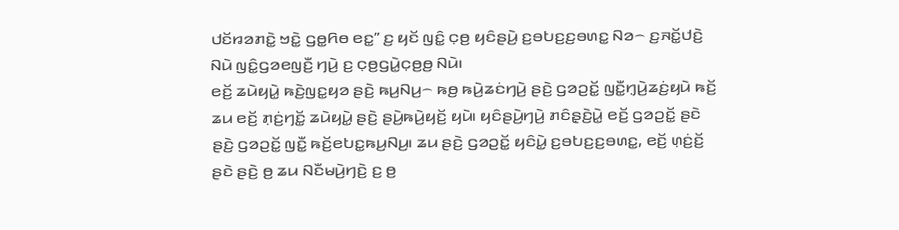ꤓꤢꤩꤙꤤꤊꤢꤧ꤭ ꤠꤢꤧ꤭ ꤞꤥ꤭ꤖꤥ ꤕꤢ꤭” ꤢ꤬ ꤟꤢꤩ ꤜꤢꤨ꤭ ꤍ꤫ꤥ꤬ ꤟꤢꤨꤔꤣꤧ꤬ ꤢ꤬ꤋꤝꤢ꤬ꤢ꤬ꤋꤛꤢ꤭ ꤡꤤ꤮ ꤢ꤬ꤏꤢꤩ꤭ꤓꤢꤧ꤬ ꤡꤣꤧ ꤜꤢꤨ꤭ꤞꤤꤕꤜꤢꤪ꤬ ꤚꤣꤧ꤬ ꤢ꤬ ꤍ꤫ꤥ꤬ꤞꤣꤧ꤭ꤍ꤫ꤥ꤬ꤥ꤬ ꤡꤣꤧ꤯
ꤕꤢꤩ꤬ ꤘꤣꤧꤟꤣꤧ꤭ ꤒꤢꤧ꤬ꤜꤢ꤭ꤟꤤ ꤔꤢꤧ꤬ ꤒꤣ꤬ꤡꤣ꤬꤮ ꤒꤥ꤬ ꤒꤣꤧ꤬ꤘꤢꤦꤚꤣꤧ꤬ ꤔꤢꤧ꤬ ꤞꤤꤑꤢꤩ꤭ ꤜꤢꤪ꤭ꤚ꤫ꤣꤧ꤬ꤘꤢꤦ꤬ꤟꤣꤧ ꤒꤢꤩ꤬ ꤘꤣ ꤕꤢꤩ꤬ ꤊ꤫ꤢꤦ꤬ꤚꤢꤩ꤭ ꤘꤣꤧꤟꤣꤧ꤭ ꤔꤢꤧ꤬ ꤔꤣꤧ꤬ꤒꤣꤧ꤬ꤟꤢꤩ꤬ ꤟꤣꤧ꤯ ꤟꤢꤨꤔꤣꤧ꤬ꤚꤣꤧ꤬ ꤊꤢꤨꤔ꤫ꤢꤧ꤬ꤣꤧ꤭ ꤕꤢꤩ꤬ ꤞꤤꤑꤢꤩ꤭ ꤔꤢꤧ ꤔꤢꤧ꤬ ꤞꤤꤑꤢꤩ꤭ ꤜꤢꤪ꤭ ꤒꤢꤩ꤬ꤕꤝꤢ꤭ꤒꤣ꤬ꤡꤣ꤬꤯ ꤘꤣ ꤔꤢꤧ꤬ ꤞꤤꤑꤢꤩ꤭ ꤟꤢꤨꤣꤧ꤭ ꤢ꤬ꤋꤝꤢ꤬ꤢ꤬ꤋꤛꤢ꤭, ꤕꤢꤩ꤬ ꤛ꤫ꤢꤦ꤬ꤢꤩ꤬ ꤔꤢꤧ ꤔꤢꤧ꤬ ꤥ꤬ ꤘꤣ ꤡꤢꤪꤗꤣꤧ꤬ꤚꤢꤧ꤬ ꤢ꤬ ꤥ꤬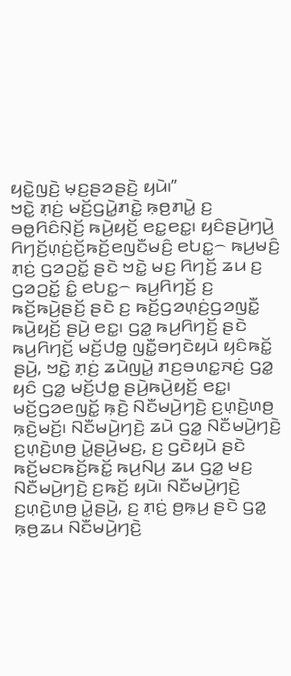ꤟꤢꤧ꤭ꤜꤢꤧ꤬ ꤗ꤫ꤢ꤬ꤔꤤꤔꤢꤧ꤬ ꤟꤣꤧ꤯”
ꤠꤢꤧ꤭ ꤊ꤫ꤢꤦ꤬ ꤗꤢꤩ꤬ꤞꤣꤧ꤭ꤊꤢꤧ꤭ ꤒ꤫ꤥ꤬ꤊꤣꤧ꤭ ꤢ꤬ ꤋꤥ꤭ꤖꤢꤨꤡ꤫ꤢꤩ꤬ ꤒꤣꤧ꤬ꤟꤢꤩ꤬ ꤕꤢ꤭ꤕꤢ꤭꤯ ꤟꤢꤨꤔꤣꤧ꤬ꤚꤣꤧ꤬ ꤖꤚꤢꤩ꤬ꤛ꤫ꤢꤦ꤬ꤢꤩ꤬ꤒꤢꤩ꤬ꤕꤜꤢꤪꤗꤢꤨ꤬ ꤕꤝꤢ꤭꤮ ꤒꤣ꤬ꤗꤢꤨ꤬ ꤊ꤫ꤢꤦ꤬ ꤞꤤꤑꤢꤩ꤭ ꤔꤢꤧ ꤠꤢꤧ꤭ ꤗꤢ꤬ ꤖꤚꤢꤩ꤬ ꤘꤣ ꤢ꤬ ꤞꤤꤑꤢꤩ꤭ ꤢꤨ꤭ ꤕꤝꤢ꤭꤮ ꤒꤣ꤬ꤖꤚꤢꤩ꤬ ꤢ꤬ ꤒꤢꤩ꤬ꤒꤣꤧ꤬ꤔꤢꤩ꤬ ꤔꤢꤧ ꤢ꤬ ꤒꤢꤩ꤬ꤞꤤꤛ꤫ꤢꤦ꤬ꤞꤤꤜꤢꤪ꤭ ꤒꤣꤧ꤬ꤟꤢꤩ꤬ ꤔꤣꤧ꤬ ꤕꤢ꤭꤯ ꤞꤤ꤭ ꤒꤣ꤬ꤖꤚꤢꤩ꤬ ꤔꤢꤧ ꤒꤣ꤬ꤖꤚꤢꤩ꤬ ꤗꤢꤩ꤬ꤓꤥ꤭ ꤜꤢꤪ꤭ꤋꤚꤢꤧꤟꤣꤧ ꤟꤢꤨꤒꤢꤩ꤭ ꤔꤣꤧ꤬, ꤠꤢꤧ꤭ ꤊ꤫ꤢꤦ꤬ ꤘꤣꤧꤜꤣꤧ꤭ ꤊꤢ꤬ꤋꤛꤢ꤭ꤏꤢꤦ꤬ ꤞꤤ꤭ ꤟꤢꤨ ꤞꤤ꤭ ꤗꤢꤩ꤬ꤓꤥ꤭ ꤔꤣꤧ꤬ꤒꤣꤧ꤬ꤟꤢꤩ꤬ ꤕꤢ꤭꤯
ꤗꤢꤩ꤬ꤞꤤꤕꤜꤢꤩ꤭ ꤒ꤫ꤢꤧ꤬ ꤡꤢꤪꤗꤣꤧ꤬ꤚꤢꤧ꤬ ꤢ꤬ꤛ꤫ꤢꤧ꤬ꤛꤥ꤬ ꤒ꤫ꤢꤧ꤬ꤗꤢꤩ꤬꤯ ꤡꤢꤪꤗꤣꤧ꤬ꤚꤢꤧ꤬ ꤘꤣꤧ ꤞꤤ꤭ ꤡꤢꤪꤗꤣꤧ꤬ꤚꤢꤧ꤬ ꤢ꤬ꤛ꤫ꤢꤧ꤬ꤛꤥ꤬ ꤣꤧ꤭ꤔꤣꤧ꤬ꤗꤢ꤬, ꤢ꤬ ꤞꤢꤧꤟꤣꤧ ꤔꤢꤧ ꤒꤢꤩ꤬ꤗꤢꤒꤢꤩ꤬ꤒꤢꤩ꤭ ꤒꤣ꤬ꤡꤣ꤬ ꤘꤣ ꤞꤤ꤭ ꤗꤢ꤬ ꤡꤢꤪꤗꤣꤧ꤬ꤚꤢꤧ꤬ ꤢ꤬ꤒꤢꤩ꤬ ꤟꤣꤧ꤯ ꤡꤢꤪꤗꤣꤧ꤬ꤚꤢꤧ꤬ ꤢ꤬ꤛ꤫ꤢꤧ꤬ꤛꤥ꤬ ꤣꤧ꤭ꤔꤣꤧ꤬, ꤢ꤬ ꤊ꤫ꤢꤦ꤬ ꤥ꤬ꤒ꤫ꤣ꤬ ꤔꤢꤧ ꤞꤤ꤭ ꤒ꤫ꤥ꤬ꤘꤣ ꤡꤢꤪꤗꤣꤧ꤬ꤚꤢꤧ꤬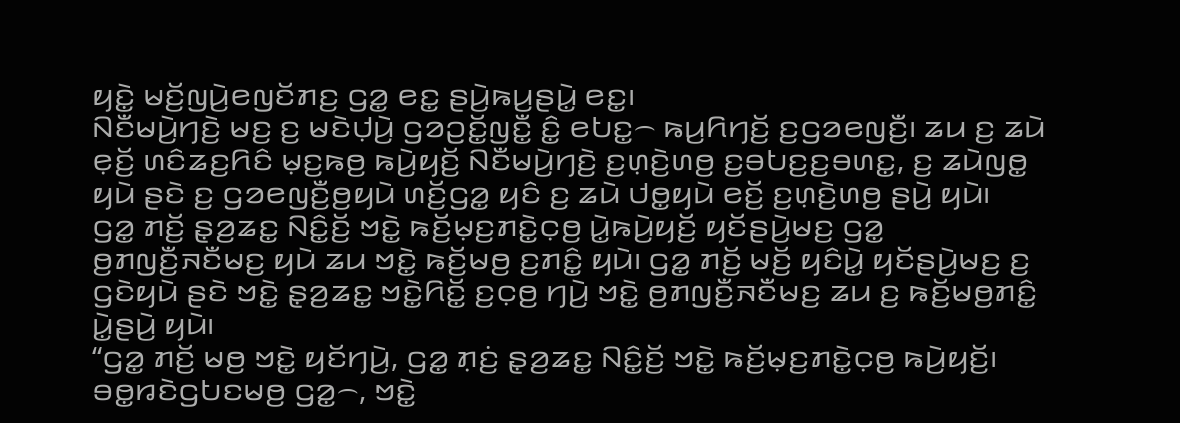ꤟꤢꤧ꤭ ꤗꤢꤩ꤬ꤜꤣꤧ꤬ꤕꤜꤢꤩꤊꤢ꤬ ꤞꤤ꤭ ꤕꤢ꤭ ꤔꤣꤧ꤬ꤒꤣ꤬ꤔꤣꤧ꤭ ꤕꤢ꤭꤯
ꤡꤢꤪꤗꤣꤧ꤬ꤚꤢꤧ꤬ ꤗꤢ꤬ ꤢ꤬ ꤗꤢꤧꤓ꤫ꤣꤧ꤬ ꤞꤤꤑꤢꤩ꤭ꤜꤢꤪ꤭ ꤢꤨ꤭ ꤕꤝꤢ꤭꤮ ꤒꤣ꤬ꤖꤚꤢꤩ꤬ ꤢ꤬ꤞꤤꤕꤜꤢꤪ꤬꤯ ꤘꤣ ꤢ꤬ ꤘꤣꤧ ꤕ꤫ꤢꤩ꤬ ꤛꤢꤨꤘꤢ꤬ꤖꤢꤨ ꤗ꤫ꤢ꤬ꤒꤥ꤬ ꤒꤣꤧ꤬ꤟꤢꤩ꤬ ꤡꤢꤪꤗꤣꤧ꤬ꤚꤢꤧ꤬ ꤢ꤬ꤛ꤫ꤢꤧ꤬ꤛꤥ꤬ ꤢ꤬ꤋꤝꤢ꤬ꤢ꤬ꤋꤛꤢ꤭, ꤢ꤬ ꤘꤣꤧꤜꤥ꤭ ꤟꤣꤧ ꤔꤢꤧ ꤢ꤬ ꤞꤤꤕꤜꤢꤪ꤬ꤥ꤬ꤟꤣꤧ ꤛꤢꤩ꤬ꤞꤤ꤭ ꤟꤢꤨ ꤢ꤬ ꤘꤣꤧ ꤓꤥ꤭ꤟꤣꤧ ꤕꤢꤩ꤬ ꤢ꤬ꤛ꤫ꤢꤧ꤬ꤛꤥ꤬ ꤔꤣꤧ꤬ ꤟꤣꤧ꤯
ꤞꤤ꤭ ꤊꤢꤩ꤬ ꤔ꤫ꤤ꤬ꤘꤢ꤭ ꤡꤢꤨ꤭ꤢꤩ꤬ ꤠꤢꤧ꤭ ꤒꤢꤩ꤬ꤗ꤫ꤢ꤬ꤊꤢꤧ꤭ꤍ꤫ꤥ꤬ ꤣꤧ꤭ꤒꤣꤧ꤬ꤟꤢꤩ꤬ ꤟꤢꤩꤔꤣꤧ꤬ꤗꤢ꤬ ꤞꤤ꤭ ꤥ꤬ꤊꤜꤢꤪ꤬ꤏꤢꤪꤗꤢ꤬ ꤟꤣꤧ ꤘꤣ ꤠꤢꤧ꤭ ꤒꤢꤩ꤬ꤗꤥ꤬ ꤢ꤬ꤊꤢꤨ꤭ ꤟꤣꤧ꤯ ꤞꤤ꤭ ꤊꤢꤩ꤬ ꤗꤢꤩ꤬ ꤟꤢꤨꤣꤧ꤭ ꤟꤢꤩꤔꤣꤧ꤬ꤗꤢ꤬ ꤢ꤬ ꤞꤢꤧꤟꤣꤧ ꤔꤢꤧ ꤠꤢꤧ꤭ ꤔ꤫ꤤ꤬ꤘꤢ꤭ ꤠꤢꤧ꤭ꤖꤢꤩ꤭ ꤢ꤬ꤍ꤫ꤥ꤬ ꤚꤣꤧ꤬ ꤠꤢꤧ꤭ ꤥ꤬ꤊꤜꤢꤪ꤬ꤏꤢꤪꤗꤢ꤬ ꤘꤣ ꤢ꤬ ꤒꤢꤩ꤬ꤗꤥ꤬ꤊꤢꤨ꤭ ꤣꤧ꤭ꤔꤣꤧ꤬ ꤟꤣꤧ꤯
“ꤞꤤ꤭ ꤊꤢꤩ꤬ ꤗꤥ꤬ ꤠꤢꤧ꤭ ꤟꤢꤩꤚꤣꤧ꤬, ꤞꤤ꤭ ꤊ꤫ꤢꤦ꤬ ꤔ꤫ꤤ꤬ꤘꤢ꤭ ꤡꤢꤨ꤭ꤢꤩ꤬ ꤠꤢꤧ꤭ ꤒꤢꤩ꤬ꤗ꤫ꤢ꤬ꤊꤢꤧ꤭ꤍ꤫ꤥ꤬ ꤒꤣꤧ꤬ꤟꤢꤩ꤬꤯
ꤋꤥ꤭ꤙꤢꤧꤞꤝꤢꤗꤥ꤬ ꤞꤤ꤭꤮, ꤠꤢꤧ꤭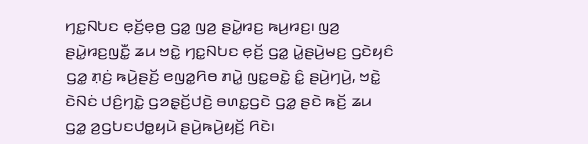ꤚꤢ꤭ꤡꤝꤢ ꤕ꤫ꤢꤩ꤬ꤕ꤫ꤥ꤬ ꤞꤤ꤭ ꤜꤤ꤬ ꤔꤣꤧ꤭ꤙꤢ꤬ ꤒꤣ꤬ꤙꤢ꤬꤯ ꤜꤤ꤬ ꤔꤣꤧ꤭ꤙꤢ꤬ꤜꤢꤪ꤭ ꤘꤣ ꤠꤢꤧ꤭ ꤚꤢ꤭ꤡꤝꤢ ꤕ꤫ꤢꤩ꤬ ꤞꤤ꤭ ꤣꤧ꤭ꤔꤣꤧ꤬ꤗꤢ꤬ ꤞꤢꤧꤟꤢꤨ ꤞꤤ꤭ ꤊ꤫ꤢꤦ꤬ ꤒꤣꤧ꤬ꤔꤢꤩ꤬ ꤕꤜꤤ꤭ꤖꤥ ꤊꤣꤧ꤭ ꤜꤢ꤭ꤋꤢꤧ꤭ ꤢꤨ꤭ ꤔꤣꤧ꤬ꤚꤣꤧ꤬, ꤠꤢꤧ꤭ ꤢꤧꤡꤢꤦ ꤓꤢꤨ꤬ꤚꤢꤧ꤭ ꤞꤤꤔ꤫ꤢꤩ꤬ꤓꤢꤧ꤬ ꤋꤛꤢ꤭ꤞꤢꤧ ꤞꤤ꤭ ꤔꤢꤧ ꤒꤢꤩ꤬ ꤘꤣ ꤞꤤ꤭ ꤤ꤬ꤞꤝꤢꤓꤥ꤭ꤟꤣꤧ ꤔꤣꤧ꤬ꤒꤣꤧ꤬ꤟꤢꤩ꤬ ꤖꤢꤧ꤯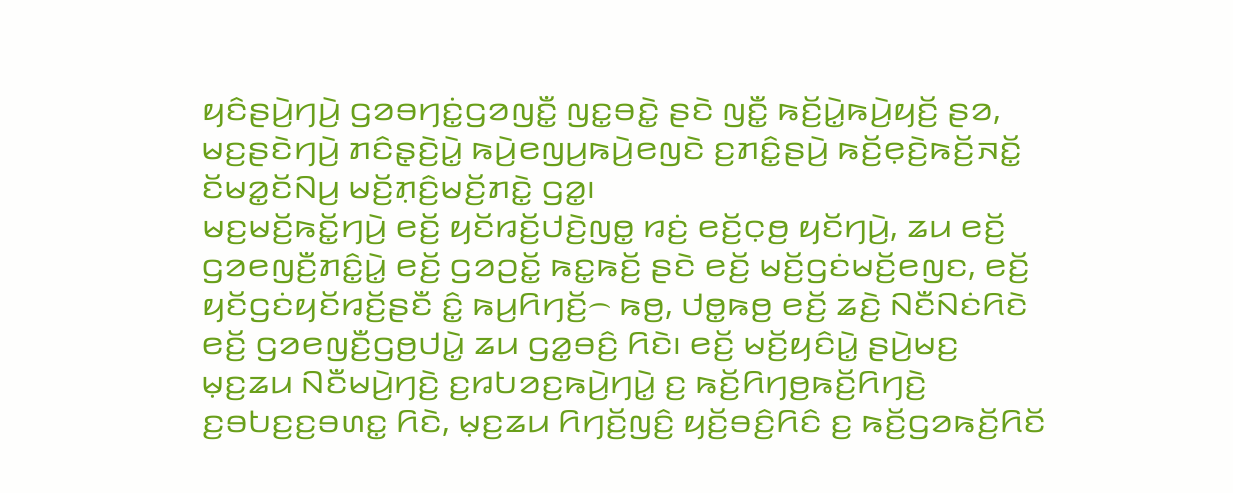ꤟꤢꤨꤔꤣꤧ꤬ꤚꤣꤧ꤬ ꤞꤤꤋꤚꤢꤦ꤭ꤞꤤꤜꤢꤪ꤭ ꤜꤢ꤭ꤋꤢꤧ꤭ ꤔꤢꤧ ꤜꤢꤪ꤭ ꤒꤢꤩ꤬ꤣꤧ꤭ꤒꤣꤧ꤬ꤟꤢꤩ꤬ ꤔꤤ, ꤗꤢ꤬ꤔꤢꤧꤚꤣꤧ꤬ ꤊꤢꤨꤔ꤫ꤢꤧ꤬ꤣꤧ꤭ ꤒꤣꤧ꤬ꤕꤜꤣ꤬ꤒꤣꤧ꤬ꤕꤜꤢꤧ ꤢ꤬ꤊꤢꤨ꤭ꤔꤣꤧ꤬ ꤒꤢꤩ꤬ꤕ꤫ꤢꤧ꤬ꤒꤢꤩ꤬ꤏꤢꤩ꤭ ꤢꤩꤗꤤ꤭ꤢꤩꤡꤣ꤬ ꤗꤢꤩ꤬ꤊ꤫ꤢꤨ꤬ꤗꤢꤩ꤬ꤊꤢꤧ꤭ ꤞꤤ꤭꤯
ꤗꤢ꤬ꤗꤢꤩ꤬ꤒꤢꤩ꤭ꤚꤣꤧ꤬ ꤕꤢꤩ꤬ ꤟꤢꤩꤙꤢꤩ꤬ꤓꤢꤧ꤬ꤜꤥ꤭ ꤙꤢꤦ꤬ ꤕꤢꤩ꤬ꤍ꤫ꤥ꤬ ꤟꤢꤩꤚꤣꤧ꤬, ꤘꤣ ꤕꤢꤩ꤬ ꤞꤤꤕꤜꤢꤪ꤬ꤊꤢꤨ꤭ꤣꤧ꤭ ꤕꤢꤩ꤬ ꤞꤤꤑꤢꤩ꤭ ꤒꤢ꤭ꤒꤢꤩ꤬ ꤔꤢꤧ ꤕꤢꤩ꤬ ꤗꤢꤩ꤬ꤞꤢꤦꤗꤢꤩ꤬ꤕꤜꤢ, ꤕꤢꤩ꤬ ꤟꤢꤩꤞꤢꤦꤟꤢꤩꤙꤢꤩ꤬ꤔꤢꤪ ꤢꤨ꤭ ꤒꤣ꤬ꤖꤚꤢꤩ꤬꤮ ꤒꤥ꤬, ꤓꤥ꤭ꤒꤥ꤬ ꤕꤢꤩ꤬ ꤘꤢꤧ꤬ ꤡꤢꤪꤡꤢꤦꤖꤢꤧ ꤕꤢꤩ꤬ ꤞꤤꤕꤜꤢꤪ꤬ꤞꤥ꤬ꤓꤣꤧ꤭ ꤘꤣ ꤞꤤ꤭ꤋꤢꤨ꤬ ꤖꤢꤧ꤯ ꤕꤢꤩ꤬ ꤗꤢꤩ꤬ꤟꤢꤨꤣꤧ꤭ ꤔꤣꤧ꤬ꤗꤢ꤬ ꤗ꤫ꤢ꤬ꤘꤣ ꤡꤢꤪꤗꤣꤧ꤬ꤚꤢꤧ꤬ ꤢ꤬ꤙꤝꤤꤢ꤬ꤒꤣꤧ꤬ꤚꤣꤧ꤭ ꤢ꤬ ꤒꤢꤩ꤬ꤖꤚꤥ꤬ꤒꤢꤩ꤬ꤖꤚꤢꤧ꤬ ꤢ꤬ꤋꤝꤢ꤬ꤢ꤬ꤋꤛꤢ꤭ ꤖꤢꤧ, ꤗ꤫ꤢ꤬ꤘꤣ ꤖꤚꤢꤩ꤬ꤜꤢꤨ꤬ ꤟꤢꤩ꤬ꤋꤢꤨ꤬ꤖꤢꤨ ꤢ꤬ ꤒꤢꤩ꤬ꤞꤤꤒꤢꤩ꤬ꤖꤢꤩ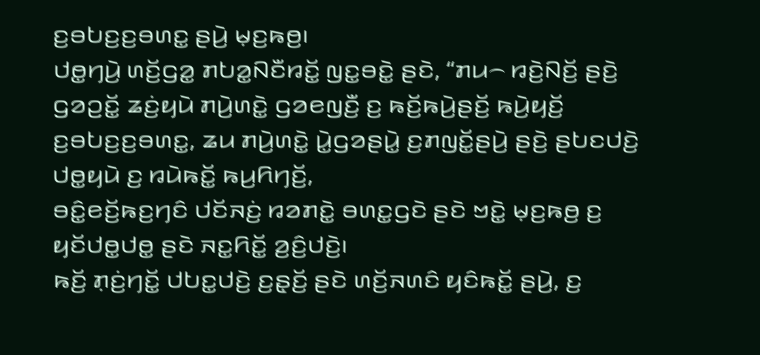ꤢ꤬ꤋꤝꤢ꤬ꤢ꤬ꤋꤛꤢ꤭ ꤔꤣꤧ꤬ ꤗ꤫ꤢ꤬ꤒꤥ꤬꤯
ꤓꤥ꤭ꤚꤣꤧ꤬ ꤛꤢꤩ꤬ꤞꤤ꤭ ꤊꤝꤤ꤭ꤡꤢꤪꤙꤢꤩ꤭ ꤜꤢ꤭ꤋꤢꤧ꤭ ꤔꤢꤧ, “ꤊꤣ꤮ ꤙꤢꤧ꤬ꤡꤢꤩ꤬ ꤔꤢꤧ꤬ ꤞꤤꤑꤢꤩ꤭ ꤘꤢꤦ꤬ꤟꤣꤧ ꤊꤣꤧ꤬ꤛꤢꤧ꤭ ꤞꤤꤕꤜꤢꤪ꤬ ꤢ꤬ ꤒꤢꤩ꤬ꤒꤣꤧ꤬ꤔꤢꤩ꤬ ꤒꤣꤧ꤬ꤟꤢꤩ꤬ ꤢ꤬ꤋꤝꤢ꤬ꤢ꤬ꤋꤛꤢ꤭, ꤘꤣ ꤊꤣꤧ꤬ꤛꤢꤧ꤭ ꤣꤧ꤭ꤞꤤꤔꤣꤧ꤭ ꤢ꤬ꤊꤜꤢꤩ꤭ꤔꤣꤧ꤬ ꤔꤢꤧ꤬ ꤔꤝꤢꤓꤢꤧ꤬ ꤓꤥ꤭ꤟꤣꤧ ꤢ꤬ ꤙꤣꤧꤒꤢꤩ꤭ ꤒꤣ꤬ꤖꤚꤢꤩ꤬,
ꤋꤢꤨ꤭ꤕꤢꤩ꤬ꤒꤢ꤬ꤚꤢꤨ ꤓꤢꤩꤏꤢꤦ꤬ ꤙꤤꤊꤢꤧ꤭ ꤋꤛꤢ꤭ꤞꤢꤧ ꤔꤢꤧ ꤠꤢꤧ꤭ ꤗ꤫ꤢ꤬ꤒꤥ꤬ ꤢ꤬ ꤟꤢꤩꤓꤥ꤭ꤓꤥ꤭ ꤔꤢꤧ ꤏꤢ꤭ꤖꤢꤩ꤭ ꤤ꤬ꤢꤨ꤬ꤓꤢꤧ꤬꤯
ꤒꤢꤩ꤬ ꤊ꤫ꤢꤦ꤬ꤚꤢꤩ꤭ ꤓꤝꤢ꤭ꤓꤢꤧ꤬ ꤢ꤬ꤔ꤫ꤢꤩ꤬ ꤔꤢꤧ ꤛꤢꤩ꤬ꤏꤛꤢꤨ ꤟꤢꤨꤒꤢꤩ꤭ ꤔꤣꤧ꤬, ꤢ꤬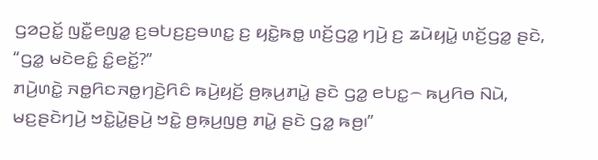ꤞꤤꤑꤢꤩ꤭ ꤜꤢꤪ꤭ꤕꤜꤤ꤭ ꤢ꤬ꤋꤝꤢ꤬ꤢ꤬ꤋꤛꤢ꤭ ꤢ꤬ ꤟꤢꤧ꤭ꤒꤥ꤭ ꤛꤢꤩ꤬ꤞꤤ꤭ ꤚꤣꤧ꤬ ꤢ꤬ ꤘꤣꤧꤟꤣꤧ꤭ ꤛꤢꤩ꤬ꤞꤤ꤭ ꤔꤢꤧ, “ꤞꤤ꤭ ꤗꤢꤧꤕꤢꤨ꤭ ꤢꤨ꤭ꤕꤢꤩ꤭?”
ꤊꤣꤧ꤬ꤛꤢꤧ꤭ ꤏꤥ꤭ꤖꤢꤏꤥ꤭ꤚꤢꤧ꤬ꤖꤢꤨ ꤒꤣꤧ꤬ꤟꤢꤩ꤬ ꤥ꤬ꤒ꤫ꤣ꤬ꤊꤣꤧ꤭ ꤔꤢꤧ ꤞꤤ꤭ ꤕꤝꤢ꤭꤮ ꤒꤣ꤬ꤖꤥ ꤡꤣꤧ, ꤗꤢ꤬ꤔꤢꤧꤚꤣꤧ꤬ ꤠꤢꤧ꤭ꤣꤧ꤭ꤔꤣꤧ꤬ ꤠꤢꤧ꤭ ꤥ꤬ꤒ꤫ꤣ꤬ꤜꤥ꤬ ꤊꤣꤧ꤭ ꤔꤢꤧ ꤞꤤ꤭ ꤒꤥ꤬꤯”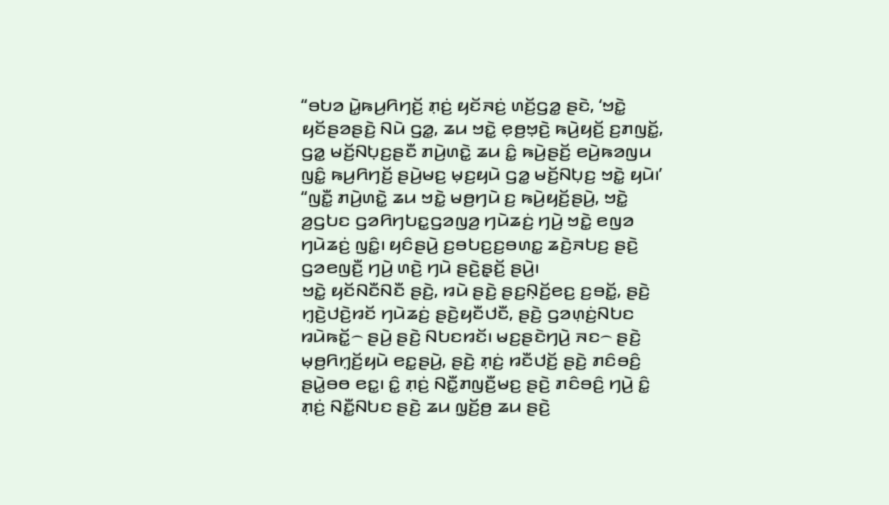“ꤋꤝꤤ ꤣꤧ꤭ꤒꤣ꤬ꤖꤚꤢꤩ꤬ ꤊ꤫ꤢꤦ꤬ ꤟꤢꤩꤏꤢꤦ꤬ ꤛꤢꤩ꤬ꤞꤤ꤭ ꤔꤢꤧ, ‘ꤠꤢꤧ꤭ ꤟꤢꤩꤔꤤꤔꤢꤧ꤬ ꤡꤣꤧ ꤞꤤ꤭, ꤘꤣ ꤠꤢꤧ꤭ ꤕ꤫ꤥ꤬ꤠ꤫ꤢꤧ꤬ ꤒꤣꤧ꤬ꤟꤢꤩ꤬ ꤢ꤬ꤊꤜꤢꤩ꤭, ꤞꤤ꤭ ꤗꤢꤩ꤬ꤡꤝ꤫ꤢ꤬ꤔꤢꤪ ꤊꤣꤧ꤬ꤛꤢꤧ꤭ ꤘꤣ ꤢꤨ꤭ ꤒꤣꤧ꤬ꤔꤢꤩ꤬ ꤕꤣꤧ꤬ꤒꤤꤜꤣ ꤜꤢꤨ꤭ ꤒꤣ꤬ꤖꤚꤢꤩ꤬ ꤔꤣꤧ꤬ꤗꤢ꤬ ꤗ꤫ꤢ꤬ꤟꤣꤧ ꤞꤤ꤭ ꤗꤢꤩ꤬ꤡꤝ꤫ꤢ꤬ ꤠꤢꤧ꤭ ꤟꤣꤧ꤯’
“ꤜꤢꤪ꤭ ꤊꤣꤧ꤬ꤛꤢꤧ꤭ ꤘꤣ ꤠꤢꤧ꤭ ꤗꤥ꤬ꤚꤣꤧ ꤢ꤬ ꤒꤣꤧ꤬ꤟꤢꤩ꤬ꤔꤣꤧ꤬, ꤠꤢꤧ꤭ ꤤ꤬ꤞꤝꤢ ꤞꤤꤖꤚꤝꤢ꤭ꤞꤤꤜꤤ꤬ ꤚꤣꤧꤘꤢꤦ꤬ ꤚꤣꤧ꤬ ꤠꤢꤧ꤭ ꤕꤜꤤ ꤚꤣꤧꤘꤢꤦ꤬ ꤜꤢꤨ꤭꤯ ꤟꤢꤨꤔꤣꤧ꤬ ꤢ꤬ꤋꤝꤢ꤬ꤢ꤬ꤋꤛꤢ꤭ ꤘꤢꤧ꤬ꤏꤝꤢ꤬ ꤔꤢꤧ꤬ ꤞꤤꤕꤜꤢꤪ꤬ ꤚꤣꤧ꤬ ꤛꤢꤧ꤬ ꤚꤣꤧ ꤔꤢꤧ꤬ꤔ꤫ꤢꤩ꤬ ꤔꤣꤧ꤬꤯
ꤠꤢꤧ꤭ ꤟꤢꤩꤡꤢꤪꤡꤢꤪ ꤔꤢꤧ꤬, ꤙꤣꤧ ꤔꤢꤧ꤬ ꤔꤢ꤬ꤡ꤫ꤢꤩ꤬ꤕꤢ꤬ ꤢ꤬ꤋꤢꤩ꤭, ꤔꤢꤧ꤬ ꤚ꤫ꤢꤧ꤬ꤓꤢꤧ꤬ꤙꤢꤩ ꤚꤣꤧꤘꤢꤦ꤬ ꤔꤢꤧ꤬ꤟꤢꤪꤓꤢꤪ, ꤔꤢꤧ꤬ ꤞꤤꤛ꤫ꤢꤦ꤬ꤡꤝꤢ ꤙꤣꤧꤒꤢꤩ꤭꤮ ꤔꤣꤧ꤬ ꤔꤢꤧ꤬ ꤡꤝꤢꤙꤢꤩ꤯ ꤗꤢ꤬ꤔꤢꤧꤚꤣꤧ꤬ ꤏꤢ꤮ ꤔꤢꤧ꤬ ꤗ꤫ꤥ꤬ꤖꤚ꤫ꤢꤩ꤬ꤟꤣꤧ ꤕꤢ꤭ꤔꤣꤧ꤬, ꤔꤢꤧ꤬ ꤊ꤫ꤢꤦ꤬ ꤙꤢꤪꤓꤢꤩ꤬ ꤔꤢꤧ꤬ ꤊꤢꤨꤋꤢꤨ꤬ ꤔꤣꤧ꤭ꤋꤥ ꤕꤢ꤭꤯ ꤢꤨ꤭ ꤊ꤫ꤢꤦ꤬ ꤡꤢꤪ꤭ꤊꤜꤢꤪ꤬ꤗꤢ꤬ ꤔꤢꤧ꤬ ꤊꤢꤨꤋꤢꤨ꤬ ꤚꤣꤧ꤬ ꤢꤨ꤭ ꤊ꤫ꤢꤦ꤬ ꤡꤢꤪ꤭ꤡꤝꤢ ꤔꤢꤧ꤬ ꤘꤣ ꤜ꤫ꤢꤩ꤬ꤥ꤬ ꤘꤣ ꤔꤢꤧ꤬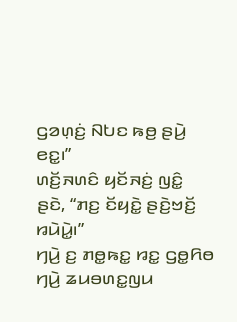ꤞꤤꤛ꤫ꤢꤦ꤬ ꤡꤝꤢ ꤒꤥ꤬ ꤔꤣꤧ꤬ ꤕꤢ꤭꤯”
ꤛꤢꤩ꤬ꤏꤛꤢꤨ ꤟꤢꤩꤏꤢꤦ꤬ ꤜꤢꤨ꤭ ꤔꤢꤧ, “ꤊꤢ꤬ ꤢꤩꤟꤢꤧ꤭ ꤔꤢꤧ꤬ꤠꤢꤩ꤬ ꤙꤣꤧꤣꤧ꤭꤯”
ꤚꤣꤧ꤬ ꤢ꤬ ꤊꤥ꤭ꤒꤢ꤭ ꤙꤢ꤭ ꤞꤥ꤭ꤖꤥ ꤚꤣꤧ꤬ ꤘꤣꤋꤛꤢ꤭ꤜꤣ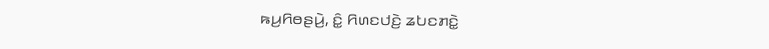ꤒꤣ꤬ꤖꤥꤔꤣꤧ꤬, ꤢꤨ꤭ ꤖꤛꤢꤓꤢꤧ꤬ ꤘꤝꤢꤊꤢꤧ꤭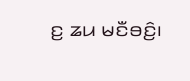ꤢ꤬ ꤘꤣ ꤗꤢꤪꤋꤢꤨ꤬꤯